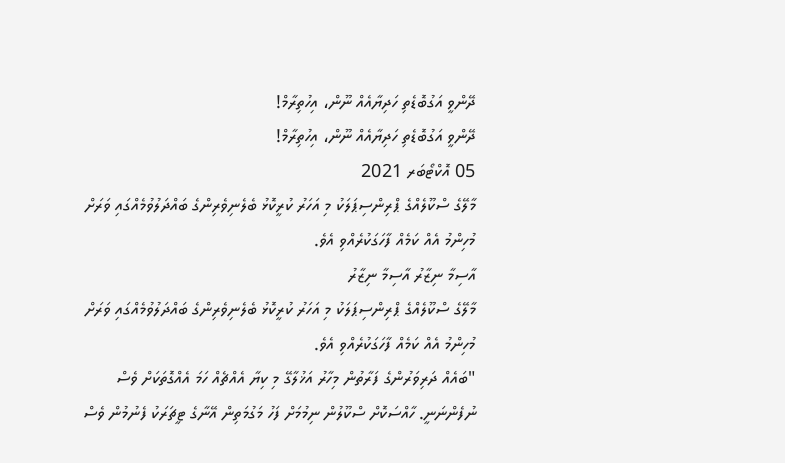ދޭންވީ އަގުބޮޑެތި ހަދިޔާއެއް ނޫން، އިހުތިރާމް!
ދޭންވީ އަގުބޮޑެތި ހަދިޔާއެއް ނޫން، އިހުތިރާމް!
05 އޮކްޓޯބަރ 2021
މާލޭގެ ސްކޫލެއްގެ ޕްރިންސިޕަލަކު މި އަހަރު ކުރީކޮޅު ބެލެނިވެރިންގެ ބައްދަލުވުމެއްގައި ވަރަށް މުހިންމު އެއް ކަމެއް ފާހަގަކުރެއްވި އެވެ.
އާސިމާ ނިޒާރު އާސިމާ ނިޒާރު
މާލޭގެ ސްކޫލެއްގެ ޕްރިންސިޕަލަކު މި އަހަރު ކުރީކޮޅު ބެލެނިވެރިންގެ ބައްދަލުވުމެއްގައި ވަރަށް މުހިންމު އެއް ކަމެއް ފާހަގަކުރެއްވި އެވެ.
"ބައެއް ދަރިވަރުންގެ ފަރާތުން މިހާރު އަޚުލާގޭ މި ކިޔާ އެއްޗެއް ހަމަ އެއްގޮތަކަށް ވެސް ނުފެންނަނީ. ހާއްސަކޮށް ސްކޫލުން ނިމުމަށް ފަހު މަގުމަތިން އޭނާގެ ޓީޗަރަކު ފެނުމުން ވެސް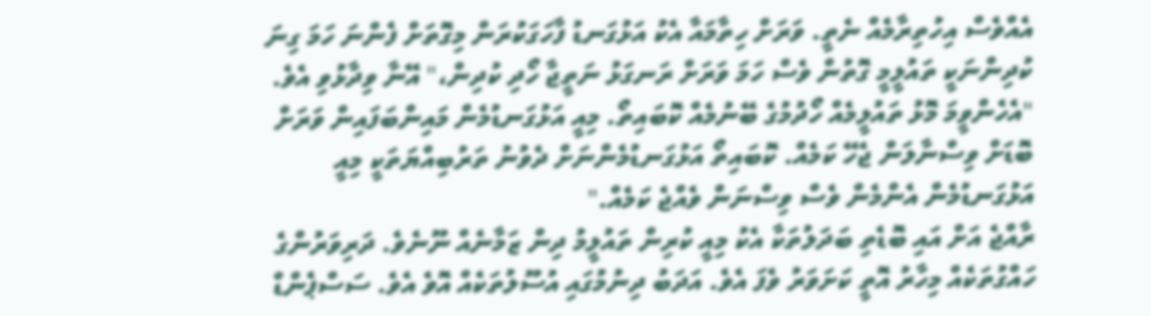އެއްވެސް އިހުތިރާމެއް ނެތީ. ވަރަށް ހިތާމައާ އެކު އަޅުގަނޑު ފާހަގަކުރަން މިގޮތަށް ފެންނަ ހަމަ ގިނަ ކުދިންނަކީ ތައުލީމީ ގޮތުން ވެސް ހަމަ ވަރަށް ރަނގަޅު ނަތީޖާ ހޯދި ކުދިން،" އޭނާ ވިދާޅުވި އެވެ.
"އެހެންވީމަ މޮޅު ތައުލީމެއް ހޯދުމުގެ ބޭނުމެއް ކޮބައިތޯ. މިއީ އަޅުގަނޑުމެން މައިންބަފައިން ވަރަށް ބޮޑަށް ވިސްނާލަން ޖެހޭ ކަމެއް. ކޮބައިތޯ އަޅުގަނޑުމެންނަށް ދެވުނު ތަރުބިއްޔަތަކީ މިއީ އަޅުގަނޑުމެން އެންމެން ވެސް ވިސްނަން ވެއްޖެ ކަމެއް."
ރާއްޖެ އަށް އައި ބޮޑެތި ބަދަލުތަކާ އެކު މިއީ ކުރިން ތައުލީމު ދިން ޒަމާނެއް ނޫނެވެ. ދަރިވަރުންގެ ހައްގުތަކެއް މިހާރު އޮތީ ކަށަވަރު ވެފަ އެވެ. އަދަބު ދިނުމުގައި އުސޫލުތަކެއް އޮވެ އެވެ. ސަސްޕެންޑް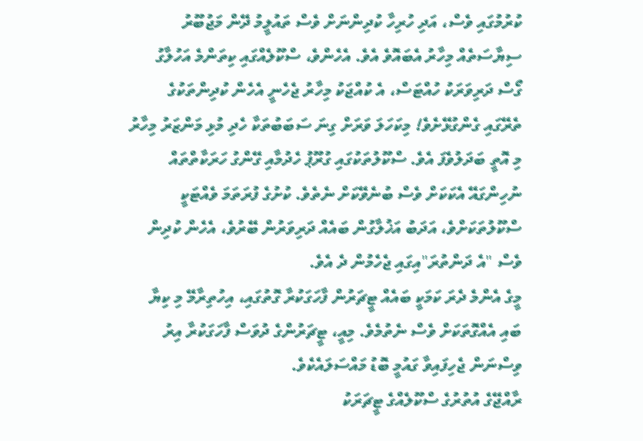ކުރުމުގައި ވެސް، އަދި ހުރިހާ ކުދިންނަށް ވެސް ތައުލީމު ދޭން މަޖުބޫރު ސިޔާސަތެއް މިހާރު އެބައޮވެ އެވެ. އެހެންވެ، ސްކޫލެއްގައި ކިތަންމެ އަހުލާގު ގޯސް ދަރިވަރަކު ހުއްޓަސް، އެ ކުއްޖަކު މިހާރު ޖެހެނީ އެހެން ކުދިންތަކުގެ ތެރޭގައި ގެންގުޅޭށެވެ! މިކަހަލަ ވަރަށް ގިނަ ސަބަބުތަކާ ހެދި މުޅި މަންޒަރު މިހާރު މި އޮތީ ބަދަލުވެފަ އެވެ. ސްކޫލުތަކުގައި ގުރޫޕު ހެދުމާއި ގޭންގު ހަރަކާތްތައް ނުހިންގައޭ އެކަކަށް ވެސް ބުނެވޭކަށް ނެތެވެ. ކުށުގެ ފުރަތަމަ ވެއްޓަކީ ސްކޫލުތަކަށްވެ، އަދަބު އަޚުލާގުން ބައެއް ދަރިވަރުން ބޭރުވެ، އެހެން ކުދިން ވެސް "އެ ދަންތުރަ"އިގައި ޖެހެމުން ދެ އެވެ.
މީގެ އެންމެ ދެރަ ކަމަކީ ބައެއް ޓީޗަރުން ފާހަގަކުރާ ގޮތުގައި، އިހުތިރާމޭ މި ކިޔާ ބައި އެއްގޮތަކަށް ވެސް ނެތުމެވެ. މިއީ، ޓީޗަރުންގެ ދުވަސް ފާހަގަކުރާ އިރު ވިސްނަން ޖެހިފައިވާ ގައުމީ ބޮޑު މައްސަލައެކެވެ.
ރާއްޖޭގެ އުތުރުގެ ސްކޫލެއްގެ ޓީޗަރަކު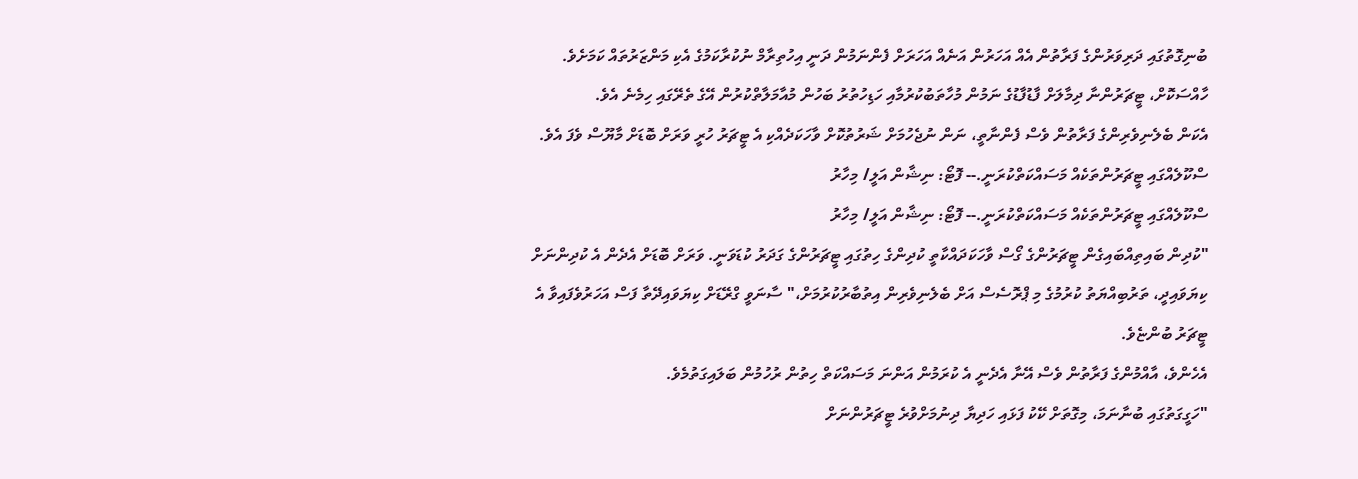ބުނިގޮތުގައި ދަރިވަރުންގެ ފަރާތުން އެއް އަހަރުން އަނެއް އަހަރަށް ފެންނަމުން ދަނީ އިހުތިރާމް ނުކުރާކަމުގެ އެކި މަންޒަރުތައް ކަމަށެވެ. ހާއްސަކޮށް، ޓީޗަރުންނާ ދިމާލަށް ފާޑުފާޑުގެ ނަމުން މުހާތަބުކުރުމާއި ހަޑިހުތުރު ބަހުން މުއާމަލާތްކުރުން އޭގެ ތެރޭގައި ހިމެނެ އެވެ.
އެކަން ބެލެނިވެރިންގެ ފަރާތުން ވެސް ފެންނާތީ، ނަން ނުޖެހުމަށް ޝަރުތުކޮށް ވާހަކަދެއްކި އެ ޓީޗަރު ހުރީ ވަރަށް ބޮޑަށް މާޔޫސް ވެފަ އެވެ.
ސްކޫލެއްގައި ޓީޗަރުންތަކެއް މަސައްކަތްކުރަނީ.-- ފޮޓޯ: ނިޝާން އަލީ/ މިހާރު
ސްކޫލެއްގައި ޓީޗަރުންތަކެއް މަސައްކަތްކުރަނީ.-- ފޮޓޯ: ނިޝާން އަލީ/ މިހާރު
"ކުދިން ބައިތިއްބައިގެން ޓީޗަރުންގެ ގޯސް ވާހަކަދައްކާތީ ކުދިންގެ ހިތުގައި ޓީޗަރުންގެ ގަދަރު ކުޑަވަނީ. ވަރަށް ބޮޑަށް އެދެން އެ ކުދިންނަށް ކިޔަވައިދީ، ތަރުބިއްޔަތު ކުރުމުގެ މި ޕްރޮސެސް އަށް ބެލެނިވެރިން އިތުބާރުކުރުމަށް،" ސާނަވީ ގްރޭޑަށް ކިޔަވައިދޭތާ ފަސް އަހަރުވެފައިވާ އެ ޓީޗަރު ބުންޏެވެ.
އެހެންވެ، އާއްމުންގެ ފަރާތުން ވެސް އޭނާ އެދެނީ އެ ކުރަމުން އަންނަ މަސައްކަތް ހިތުން ރުހުމުން ބަލައިގަތުމެވެ.
"ހަގީގަތުގައި ބުނާނަމަ، މިގޮތަށް ކޭކު ފަޅައި ހަދިޔާ ދިނުމަށްވުރެ ޓީޗަރުންނަށް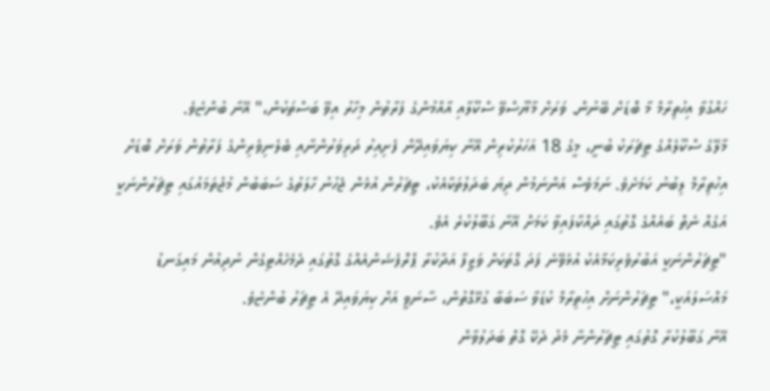ހައްގުވާ އިހުތިރާމް މާ ބޮޑަށް ބޭނުން. ވަރަށް މާޔޫސްވޭ ސްކޫލާއި އާއްމުންގެ ފަރާތުން މިހާރު އިވޭ ބަސްތަކުން،" އޭނާ ބުންޏެވެ.
މާލޭގެ ސްކޫލެއްގެ ޓީޗަރަކު ބުނީ، މީގެ 18 އަހަރުކުރިން އޭނާ ކިޔަވައިދޭން ފެށިއިރު ދަރިވަރުންނާއި ބެލެނިވެރިންގެ ފަރާތުން ވަރަށް ބޮޑަށް އިހުތިރާމް ލިބުނު ކަމަށެވެ. ނަމަވެސް އަންނަމުން ދިޔަ ބަދަލުތަކާއެކު، ޓީޗަރުން އުޅެން ޖެހުނު ހާލަތުގެ ސަބަބުން މުޖުތަމައުގައި ޓީޗަރުންނަކީ އަގެއް ނެތް ބައެއްގެ ގޮތުގައި ދައްކާފައިވާ ކަމަށް އޭނާ ގަބޫލުކުރެ އެވެ.
"ޓީޗަރުންނަކީ އަބުރުވެރިކަމާއެކު އުޅެވޭނެ ފަދަ ގޮތަކަށް ވަޒީފާ އަދާކުރާ ޕްރޮފެޝަންއެއްގެ ގޮތުގައި ދެމެހެއްޓިގެން ނުދިއުން މައިގަނޑު މައްސަލައަކީ،" ޓީޗަރުންނަށް އިހުތިރާމް ކުޑަވާ ސަބަބާ ގުޅޭގޮތުން، ސާނަވީ އަށް ކިޔަވައިދޭ އެ ޓީޗަރު ބުންޏެވެ.
އޭނާ ގަބޫލުކުރާ ގޮތުގައި ޓީޗަރުންނާ މެދު ދެކޭ ގޮތް ބަދަލުވާން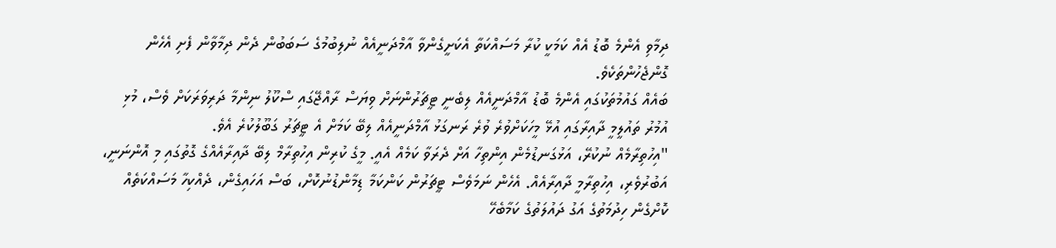ދިމާވި އެންމެ ބޮޑު އެއް ކަމަކީ ކުރާ މަސައްކަތާ އެކަށީގެންވާ އާމްދަނީއެއް ނުލިބުމުގެ ސަބަބުން ދެން ދިމާވާން ފެށި އެހެން ގޮންޖެހުންތަކެވެ.
ބައެއް ގައުމުތަކުގައި އެންމެ ބޮޑު އާމްދަނީއެއް ލިބެނީ ޓީޗަރުންނަށް ވިޔަސް ރާއްޖޭގައި ސްކޫލު ނިންމާ ދަރިވަރަކަށް ވެސް، މުޅި އުމުރު ތައުލީމީ ދާއިރާގައި އުޅޭ މީހަކަށްވުރެ ވުރެ ރަނގަޅު އާމްދަނީއެއް ލިބޭ ކަމަށް އެ ޓީޗަރު ގަބޫލުކުރެ އެވެ.
"އިހުތިރާމެއް ނުކުރޭ، އަޅުގަނޑުމެން އިންތިހާ އަށް ދެރަވާ ކަމެއް އެއީ. މީގެ ކުރިން އިހުތިރާމް ލިބޭ ދާއިރާއެއްގެ ގޮތުގައި މި އޮންނަނީ، އަބުރުވެރި، އިހުތިރާމީ ދާއިރާއެއް. އެހެން ނަމަވެސް ޓީޗަރުން ކަންކަމާ ޑިމާންޑުނުކޮށް، ބަސް އަހައިގެން، ދެއްކިހާ މަސައްކަތެއް ކޮށްގެން ހިދުމަތުގެ އަގު ދައުލަތުގެ ކަމާބެހޭ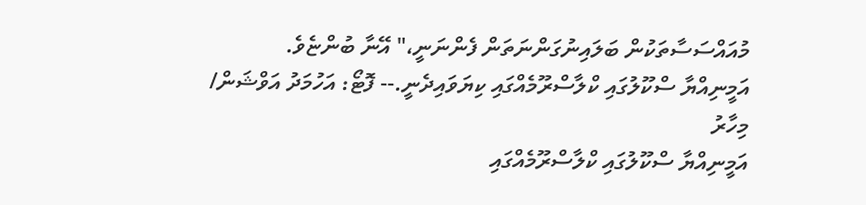މުއައްސަސާތަކުން ބަލައިނުގަންނަތަން ފެންނަނީ،" އޭނާ ބުންޏެވެ.
އަމީނިއްޔާ ސްކޫލުގައި ކްލާސްރޫމެއްގައި ކިޔަވައިދެނީ.-- ފޮޓޯ: އަހުމަދު އަވްޝަން/ މިހާރު
އަމީނިއްޔާ ސްކޫލުގައި ކްލާސްރޫމެއްގައި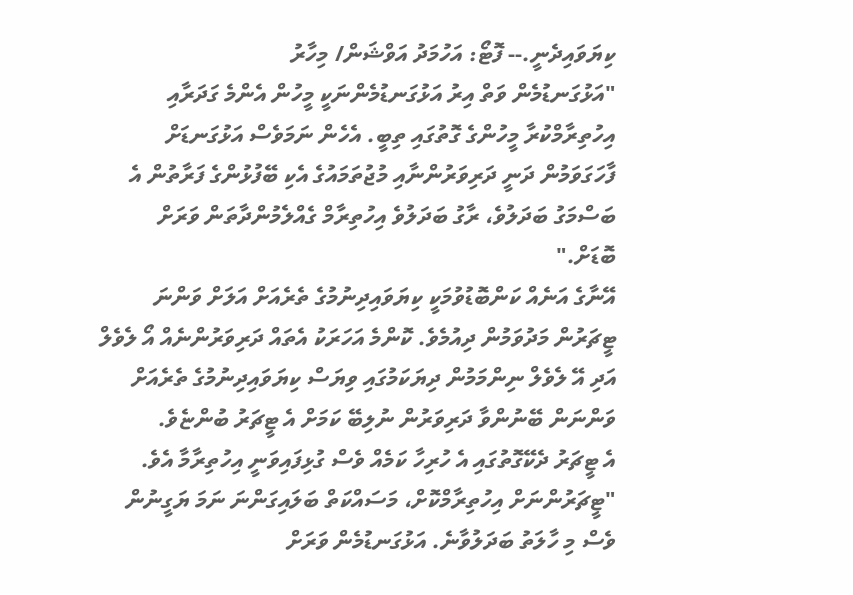ކިޔަވައިދެނީ.-- ފޮޓޯ: އަހުމަދު އަވްޝަން/ މިހާރު
"އަޅުގަނޑުމެން ވަތް އިރު އަޅުގަނޑުމެންނަކީ މީހުން އެންމެ ގަދަރާއި އިހުތިރާމްކުރާ މީހުންގެ ގޮތުގައި ތިބީ. އެހެން ނަމަވެސް އަޅުގަނޑަށް ފާހަގަވަމުން ދަނީ ދަރިވަރުންނާއި މުޖުތަމައުގެ އެކި ބޭފުޅުންގެ ފަރާތުން އެ ބަސްމަގު ބަދަލުވެ، ރާގު ބަދަލުވެ އިހުތިރާމް ގެއްލެމުންދާތަން ވަރަށް ބޮޑަށް."
އޭނާގެ އަނެއް ކަންބޮޑުވުމަކީ ކިޔަވައިދިނުމުގެ ތެރެއަށް އަލަށް ވަންނަ ޓީޗަރުން މަދުވަމުން ދިއުމެވެ. ކޮންމެ އަހަރަކު އެތައް ދަރިވަރުންނެއް އޯ ލެވެލް އަދި އޭ ލެވެލް ނިންމަމުން ދިޔަކަމުގައި ވިޔަސް ކިޔަވައިދިނުމުގެ ތެރެއަށް ވަންނަން ބޭނުންވާ ދަރިވަރުން ނުލިބޭ ކަމަށް އެ ޓީޗަރު ބުންޏެވެ.
އެ ޓީޗަރު ދެކޭގޮތުގައި އެ ހުރިހާ ކަމެއް ވެސް ގުޅިފައިވަނީ އިހުތިރާމާ އެވެ.
"ޓީޗަރުންނަށް އިހުތިރާމްކޮށް، މަސައްކަތް ބަލައިގަންނަ ނަމަ ޔަގީނުން ވެސް މި ހާލަތު ބަދަލުވާނެ. އަޅުގަނޑުމެން ވަރަށް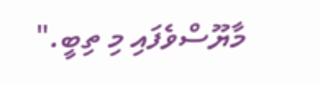މާޔޫސްވެފައި މި ތިބީ."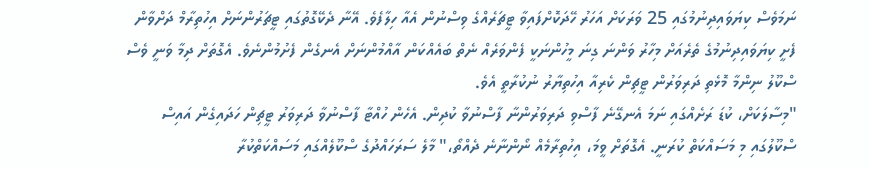ނަމަވެސް ކިޔަވައިދިނުމުގައި 25 ވަރަކަށް އަހަރު ހޭދަކޮށްފައިވާ ޓީޗަރެއްގެ ވިސްނުން އެއާ ހިލާފެވެ. އޭނާ ދެކޭގޮތުގައި ޓީޗަރުންނަށް އިހުތިރާމް ދަށްވާން ފެށީ ކިޔަވައިދިނުމުގެ ތެރެއަށް މިހާރު ވަންނަ ގިނަ މީހުންނަކީ ފެންވަރެއް ނެތް ބައެއްކަން އާއްމުންނަށް އެނގެން ފެށުމުންނެވެ. އެގޮތަށް ދިމާ ވަނީ ވެސް ސްކޫލު ނިންމާ މޮޅެތި ދަރިވަރުން ޓީޗިން ކެރިއާ އިހުތިޔާރު ނުކުރާތީ އެވެ.
"މިސާލަކަށް، ކުޑަ ރަށެއްގައި ނަމަ އެނގޭނެ ފާސްވި ދަރިވަރުންނާ ފާސްނުވާ ކުދިން. އެހެން ހުއްޓާ ފާސްނުވާ ދަރިވަރު ޓީޗިން ހަދައިގެން އައިސް ސްކޫލުގައި މި މަސައްކަތް ކުރަނީ. އެގޮތަށް ވީމަ، އިހުތިރާމެއް ނޯންނާނެ ދެއްތޯ،" މާލެ ސަރަހައްދުގެ ސްކޫލެއްގައި މަސައްކަތްކުރާ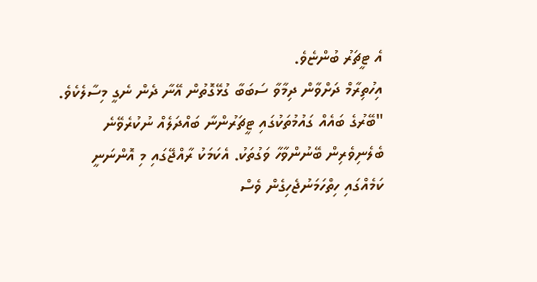އެ ޓީޗަރު ބުންޏެވެ.
އިހުތިރާމް ދަށްވާން ދިމާވާ ސަބަބާ ގުޅޭގޮތުން އޭނާ ދެން ނެގީ މިސާލެކެވެ.
"ބޭރުގެ ބައެއް ގައުމުތަކުގައި ޓީޗަރުންނާ ބައްދަލެއް ނުކުރެވޭނެ ބެލެނިވެރިން ބޭނުންވާހާ ވަގުތަކު. އެކަމަކު ރާއްޖޭގައި މި އޮންނަނީ ކަމެއްގައި ހިތްހަމަނުޖެހިގެން ވެސް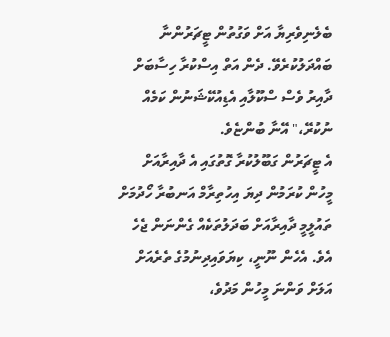ބެލެނިވެރިޔާ އަށް ވަގުތުން ޓީޗަރުންނާ ބައްދަލުކުރެވޭ. ދެން އަތް އިސްކުރާ ހިސާބަށް ދާއިރު ވެސް ސްކޫލާއި އެޑިއުކޭޝަނުން ކަމެއް ނުކުރޭ،" އޭނާ ބުންޏެވެ.
އެ ޓީޗަރުން ގަބޫލުކުރާ ގޮތުގައި އެ ދާއިރާއަށް މީހުން ކުރަމުން ދިޔަ އިހުތިރާމް އަނބުރާ ހޯދުމަށް ތައުލީމީ ދާއިރާއަށް ބަދަލުތަކެއް ގެންނަން ޖެހެ އެވެ. އެހެން ނޫނީ، ކިޔަވައިދިނުމުގެ ތެރެއަށް އަލަށް ވަންނަ މީހުން މަދުވެ،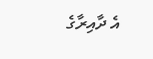އެ ދާއިރާގެ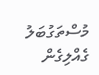މުސްތަގުބަލު ގެއްލިގެން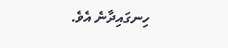ހިނގައިދާނެ އެވެ.